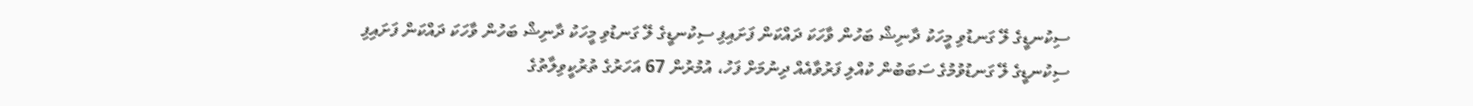ސިކުނޑީގެ ލޭ ގަނޑުވި މީހަކު ދާނިޝް ބަހުން ވާހަކަ ދައްކަން ފަށައިފި ސިކުނޑީގެ ލޭ ގަނޑުވި މީހަކު ދާނިޝް ބަހުން ވާހަކަ ދައްކަން ފަށައިފި
ސިކުނޑީގެ ލޭ ގަނޑުވުމުގެ ސަބަބުން ކުއްލި ފަރުވާއެއް ދިނުމަށް ފަހު، އުމުރުން 67 އަހަރުގެ ތުރުކީވިލާތުގެ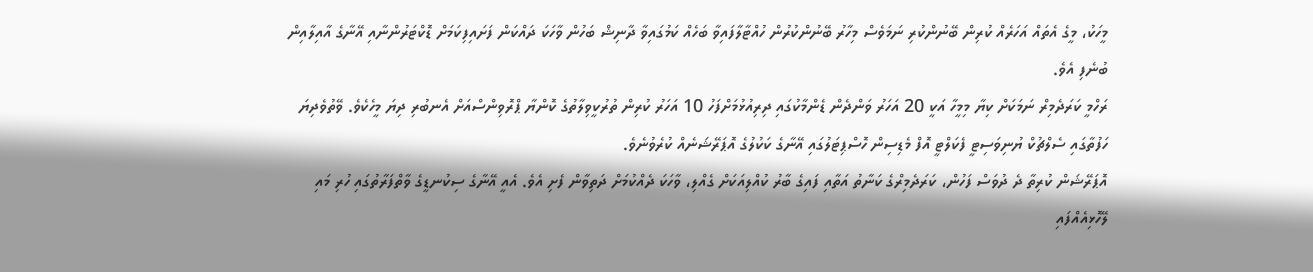މީހަކު، މީގެ އެތައް އަހަރެއް ކުރިން ބޭނުންކުރި ނަމަވެސް މިހާރު ބޭނުންކުރުން ހުއްޓާލާފައިވާ ބަހެއް ކަމުގައިވާ ދާނިޝް ބަހުން ވާހަކަ ދައްކަން ފަށައިފިކަމަށް ޑޮކްޓަރުންނާއި އޭނާގެ އާއިލާއިން ބުނެފި އެވެ.
ރަހްމީ ކަރަދެމިރް ނަމަކަށް ކިޔާ މިމީހާ އަކީ 20 އަހަރު ވަންދެން ޑެންމާކުގައި ދިރިއުޅުމަށްފަހު 10 އަހަރު ކުރިން ތުރުކީވިލާތުގެ ކޮންޔާ ޕްރޮވިންސްއަށް އެނބުރި ދިޔަ މީހެކެވެ. ވޭތުވެދިޔަ ހަފުތާގައި ސެލްޗުކް ޔުނިވަސިޓީ ފެކަލްޓީ އޮފް މެޑިސިން ހޮސްޕިޓަލުގައި އޭނާގެ ކަކުލުގެ އޮޕަރޭޝަނެއް ކުރެވުނެވެ.
އޮޕަރޭޝަން ކުރިތާ ދެ ދުވަސް ފަހުން، ކަރަދެމިރްގެ ކަނާތު އަތާއި ފައިގެ ބާރު ކުއްލިއަކަށް ގެއްލި، ވާހަކަ ދެއްކުމަށް ދަތިވާން ފެށި އެވެ. އެއީ އޭނާގެ ސިކުނޑީގެ ވާތްފަރާތުގައި ހުރި މައި ލޭހޮޅިއެއްފައި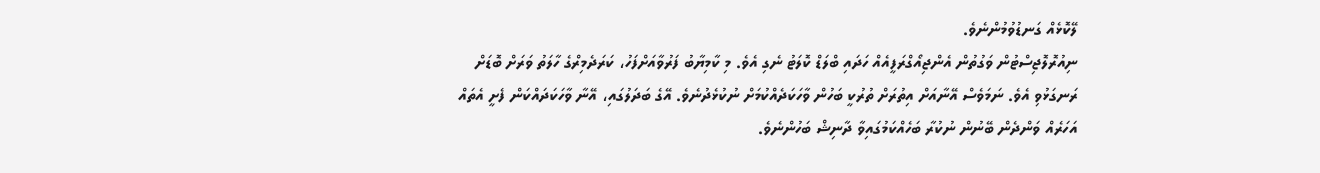ލޭކޮޅެއް ގަނޑުވުމުންނެވެ.
ނިއުރޮލޮޖިސްޓުން ވަގުތުން އެންޖިއޯގްރަފީއެއް ހަދައި ބްލަޑް ކޮލަޓު ނެގި އެވެ. މި ކާމިޔާބު ފަރުވާއަށްފަހު، ކަރަދެމިރްގެ ހާލަތު ވަރަށް ބޮޑަށް ރަނގަޅުވި އެވެ. ނަމަވެސް އޭނާއަށް އިތުރަށް ތުރުކީ ބަހުން ވާހަކަދެއްކުމަށް ނުކުޅެދުނެވެ. އޭގެ ބަދަލުގައި، އޭނާ ވާހަކަދައްކަން ފެށީ އެތައް އަހަރެއް ވަންދެން ބޭނުން ނުކުރާ ބަހެއްކަމުގައިވާ ދާނިޝް ބަހުންނެވެ.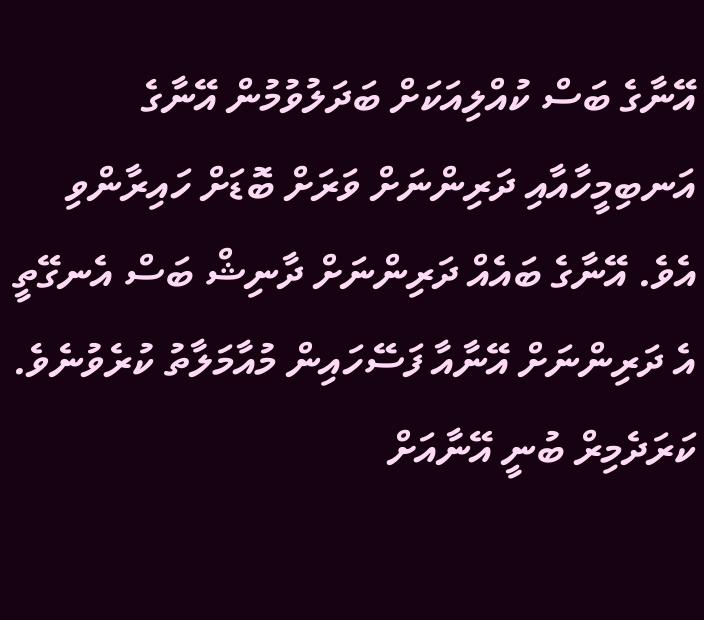އޭނާގެ ބަސް ކުއްލިއަކަށް ބަދަލުވުމުން އޭނާގެ އަނބިމީހާއާއި ދަރިންނަށް ވަރަށް ބޮޑަށް ހައިރާންވި އެވެ. އޭނާގެ ބައެއް ދަރިންނަށް ދާނިޝް ބަސް އެނގޭތީ އެ ދަރިންނަށް އޭނާއާ ފަސޭހައިން މުއާމަލާތު ކުރެވުނެވެ.
ކަރަދެމިރް ބުނީ އޭނާއަށް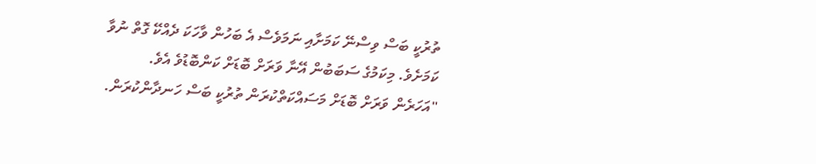ތުރުކީ ބަސް ވިސްނޭ ކަމަށާއި ނަމަވެސް އެ ބަހުން ވާހަކަ ދެއްކޭ ގޮތް ނުވާ ކަމަށެވެ. މިކަމުގެ ސަބަބުން އޭނާ ވަރަށް ބޮޑަށް ކަންބޮޑުވެ އެވެ.
"އަހަރެން ވަރަށް ބޮޑަށް މަސައްކަތްކުރަން ތުރުކީ ބަސް ހަނދާންކުރަން.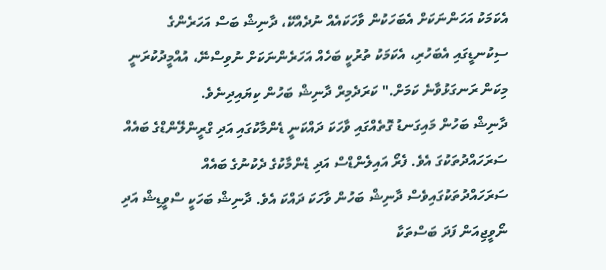އެކަމަކު އަހަންނަކަށް އެބަހަކުން ވާހަކައެއް ނުދެއްކޭ، ދާނިޝް ބަސް އަހަރެންގެ ސިކުނޑީގައި އެބަހުރި، އެކަމަކު ތުރުކީ ބަހެއް އަހަރެންނަކަށް ނުވިސްނޭ، އުއްމީދުކުރަނީ މިކަން ރަނގަޅުވާނެ ކަމަށް." ކަރަދެމިރް ދާނިޝް ބަހުން ކިޔައިދިނެވެ.
ދާނިޝް ބަހުން މައިގަނޑު ގޮތެއްގައި ވާހަކަ ދައްކަނީ ޑެންމާކުގައި އަދި ގްރީންލޭންޑްގެ ބައެއް ސަރަހައްދުތަކުގަ އެވެ. ފެރޯ އައިލެންޑްސް އަދި ޑެންމާކުގެ ދެކުނުގެ ބައެއް ސަރަހައްދުތަކުގައިވެސް ދާނިޝް ބަހުން ވާހަކަ ދައްކަ އެވެ. ދާނިޝް ބަހަކީ ސްވީޑިޝް އަދި ނޯވީޖިއަން ފަދަ ބަސްތަކާ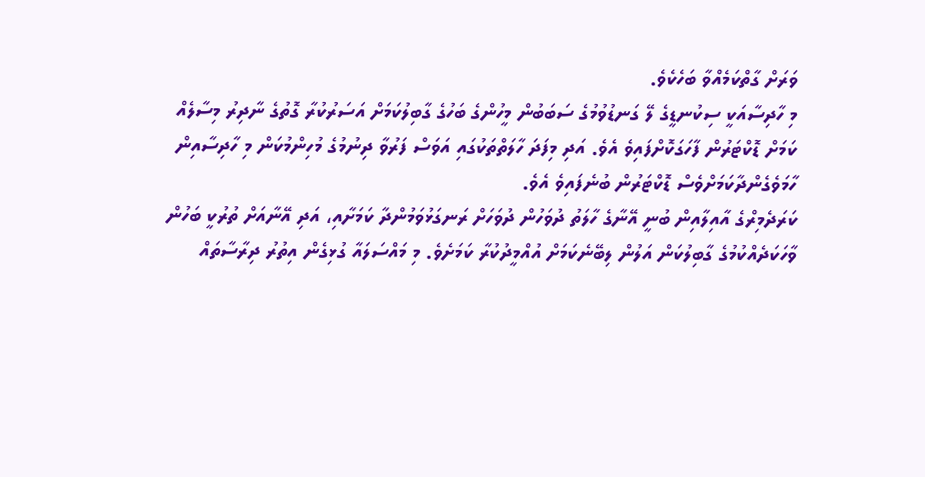ވަރަށް ގާތްކަމެއްވާ ބަހެކެވެ.
މި ހާދިސާއަކީ ސިކުނޑީގެ ލޭ ގަނޑުވުމުގެ ސަބަބުން މީހުންގެ ބަހުގެ ގާބިލުކަމަށް އަސަރުކުރާ ގޮތުގެ ނާދިރު މިސާލެއް ކަމަށް ޑޮކްޓަރުން ފާހަގަކޮށްފައިވެ އެވެ. އަދި މިފަދަ ހާލަތްތަކުގައި އަވަސް ފަރުވާ ދިނުމުގެ މުހިންމުކަން މި ހާދިސާއިން ހާމަވެގެންދާކަމަށްވެސް ޑޮކްޓަރުން ބުނެފައިވެ އެވެ.
ކަރަދެމިރްގެ އާއިލާއިން ބުނީ އޭނާގެ ހާލަތު ދުވަހުން ދުވަހަށް ރަނގަޅުވަމުންދާ ކަމަށާއި، އަދި އޭނާއަށް ތުރުކީ ބަހުން ވާހަކަދެއްކުމުގެ ގާބިލުކަން އަލުން ލިބޭނެކަމަށް އުއްމީދުކުރާ ކަމަށެވެ. މި މައްސަލައާ ގުޅިގެން އިތުރު ދިރާސާތައް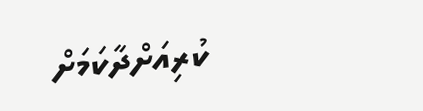ކުރިއަށްދާކަމަށް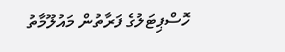ހޮސްޕިޓަލުގެ ފަރާތުން މައުލޫމާތު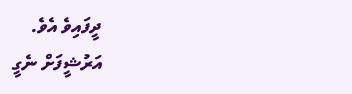ދީފައިވެ އެވެ.
އަރުޝީފަށް ނެގީ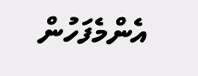އެންމެފަހުން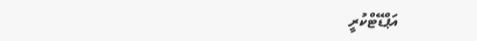އަޕްޑޭޓްކުރީ